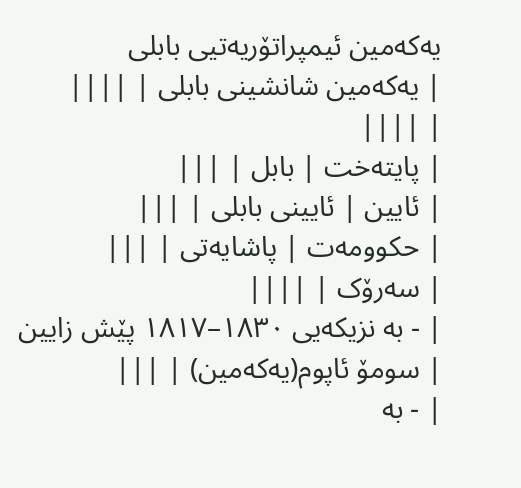یەکەمین ئیمپراتۆریەتیی بابلی
| یەکەمین شانشینی بابلی | ||||
| ||||
| پایتەخت | بابل | |||
| ئایین | ئایینی بابلی | |||
| حکوومەت | پاشایەتی | |||
| سەرۆک | ||||
| - بە نزیکەیی ١٨٣٠–١٨١٧ پێش زایین | سومۆ ئاپوم(یەکەمین) | |||
| - بە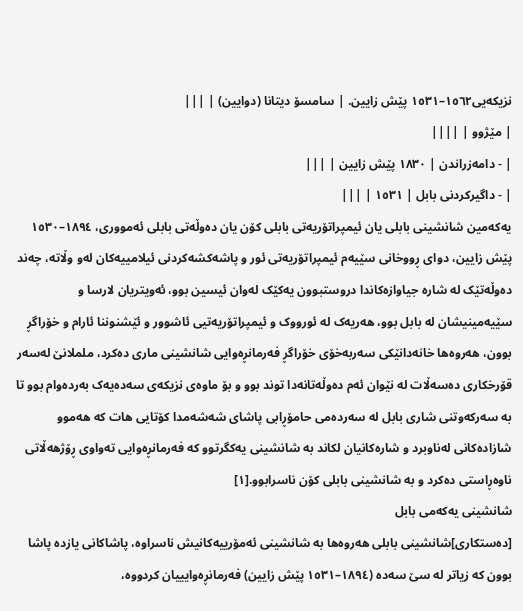نزیکەیی١٥٦٢–١٥٣١ پێش زایین. | سامسۆ دیتانا (دوایین) | |||
| مێژوو | ||||
| - دامەزراندن | ١٨٣٠ پێش زایین | |||
| - داگیرکردنی بابل | ١٥٣١ | |||
یەکەمین شانشینی بابلی یان ئیمپراتۆریەتی بابلی کۆن یان دەوڵەتی بابلی ئەمووری، ١٨٩٤–١٥٣٠ پێش زایین، دوای ڕووخانی سێیەم ئیمپراتۆریەتی ئور و پاشەکشەکردنی ئیلامییەکان لەو وڵاتە، چەند دەوڵەتێک لە شارە جیاوازەکاندا دروستبوون یەکێک لەوان ئیسین بوو، ئەویتریان لارسا و سێیەمینیشان لە بابل بوو، ھەریەک لە ئورووک و ئیمپراتۆریەتیی ئاشوور و ئێشنوننا ئارام و خۆراگڕ بوون، ھەروەھا خانەدانێکی سەربەخۆی خۆراگڕ فەرمانڕەوایی شانشینی ماری دەکرد، ململانێ لەسەر قۆرخکاری دەسەڵات لە نێوان ئەم دەوڵەتانەدا توند بوو و بۆ ماوەی نزیکەی سەدەیەک بەردەوام بوو تا بە سەرکەوتنی شاری بابل لە سەردەمی حامۆڕابی پاشای شەشەمدا کۆتایی ھات کە ھەموو شازادەکانی لەناوبرد و شارەکانیان لکاند بە شانشینی یەکگرتوو کە فەرمانڕەوایی تەواوی ڕۆژھەڵاتی ناوەڕاستی دەکرد و بە شانشینی بابلی کۆن ناسرابوو.[١]
شانشینی یەکەمی بابل
[دەستکاری]شانشینی بابلی ھەروەھا بە شانشینی ئەمۆرییەکانیش ناسراوە، پاشاکانی یازدە پاشا بوون کە زیاتر لە سێ سەدە (١٨٩٤–١٥٣١ پێش زایین) فەرمانڕەوایییان کردووە،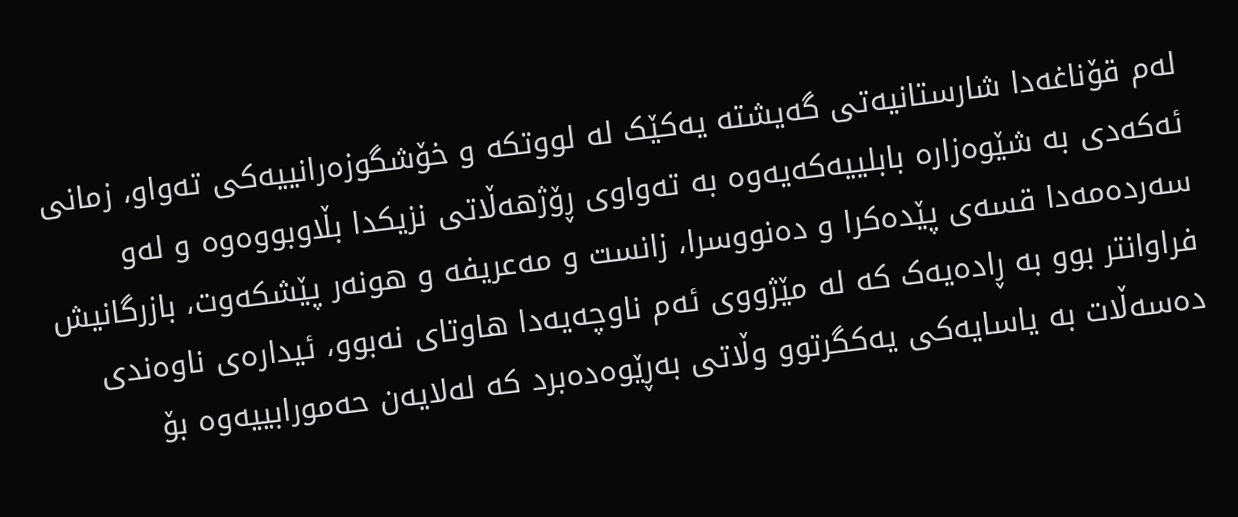لەم قۆناغەدا شارستانیەتی گەیشتە یەکێک لە لووتکە و خۆشگوزەرانییەکی تەواو، زمانی ئەکەدی بە شێوەزارە بابلییەکەیەوە بە تەواوی ڕۆژھەڵاتی نزیکدا بڵاوبووەوە و لەو سەردەمەدا قسەی پێدەکرا و دەنووسرا، زانست و مەعریفە و ھونەر پێشکەوت، بازرگانیش فراوانتر بوو بە ڕادەیەک کە لە مێژووی ئەم ناوچەیەدا ھاوتای نەبوو، ئیدارەی ناوەندی دەسەڵات بە یاسایەکی یەکگرتوو وڵاتی بەڕێوەدەبرد کە لەلایەن حەمورابییەوە بۆ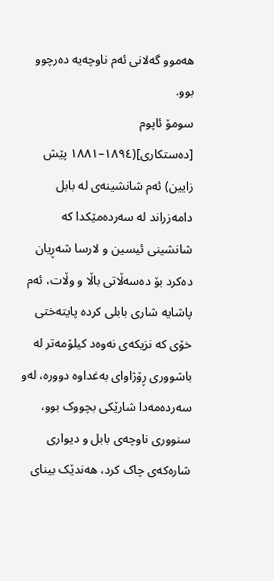ھەموو گەلانی ئەم ناوچەیە دەرچوو بوو.
سومۆ ئاپوم
[دەستکاری](١٨٩٤–١٨٨١ پێش زایین) ئەم شانشینەی لە بابل دامەزراند لە سەردەمێکدا کە شانشینی ئیسین و لارسا شەڕیان دەکرد بۆ دەسەڵاتی باڵا و وڵات، ئەم پاشایە شاری بابلی کردە پایتەختی خۆی کە نزیکەی نەوەد کیلۆمەتر لە باشووری ڕۆژاوای بەغداوە دوورە، لەو سەردەمەدا شارێکی بچووک بوو، سنووری ناوچەی بابل و دیواری شارەکەی چاک کرد، ھەندێک بینای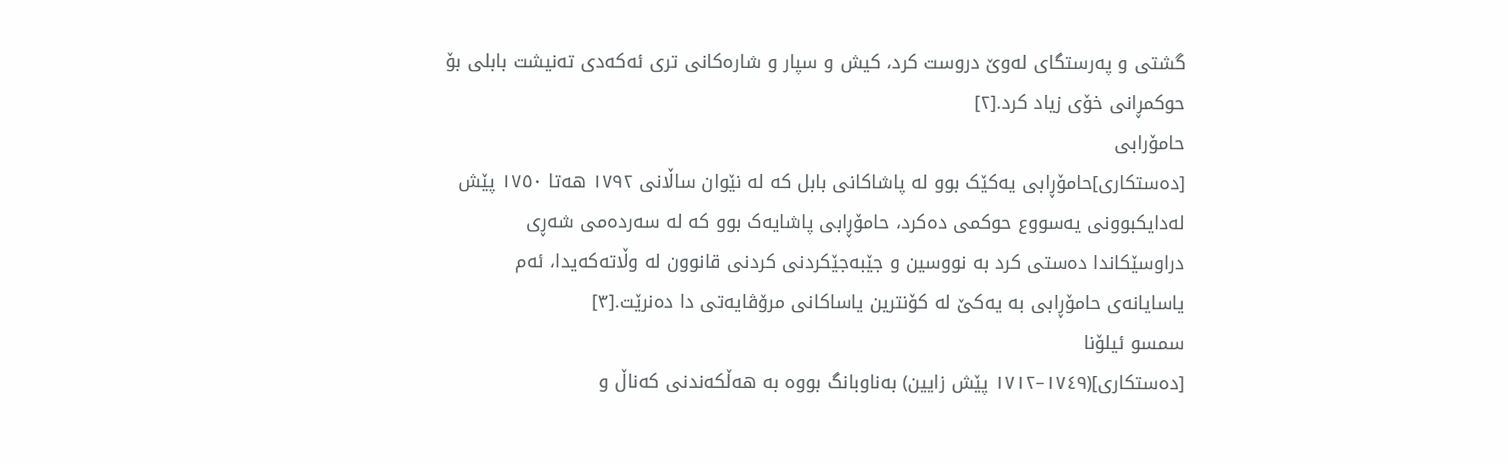گشتی و پەرستگای لەوێ دروست کرد، کیش و سپار و شارەکانی تری ئەکەدی تەنیشت بابلی بۆ حوکمڕانی خۆی زیاد کرد.[٢]
حامۆرابی
[دەستکاری]حامۆڕابی یەکێک بوو لە پاشاکانی بابل کە لە نێوان ساڵانی ١٧٩٢ ھەتا ١٧٥٠ پێش لەدایکبوونی یەسووع حوکمی دەکرد، حامۆڕابی پاشایەک بوو کە لە سەردەمی شەڕی دراوسێکاندا دەستی کرد بە نووسین و جێبەجێکردنی کردنی قانوون لە وڵاتەکەیدا، ئەم یاسایانەی حامۆڕابی بە یەکێ لە کۆنترین یاساکانی مرۆڤایەتی دا دەنرێت.[٣]
سمسو ئیلۆنا
[دەستکاری](١٧٤٩–١٧١٢ پێش زایین) بەناوبانگ بووە بە ھەڵکەندنی کەناڵ و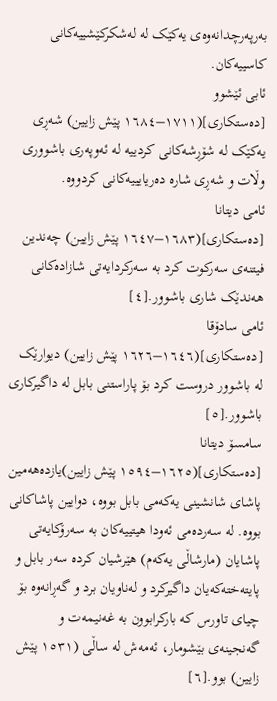بەرپەرچدانەوەی یەکێک لە لەشکرکێشییەکانی کاسییەکان.
ئابی ئێشوو
[دەستکاری](١٧١١–١٦٨٤ پێش زایین) شەڕی یەکێک لە شۆڕشەکانی کردییە لە ئەوپەری باشووری وڵات و شەڕی شارە دەریایییەکانی کردووە.
ئامی دیتانا
[دەستکاری](١٦٨٣–١٦٤٧ پێش زایین) چەندین فیتنەی سەرکوت کرد بە سەرکردایەتی شازادەکانی ھەندێک شاری باشوور.[٤]
ئامی سادۆقا
[دەستکاری](١٦٤٦–١٦٢٦ پێش زایین) دیوارێک لە باشوور دروست کرد بۆ پاراستنی بابل لە داگیرکاری باشوور.[٥]
سامسۆ دیتانا
[دەستکاری](١٦٢٥–١٥٩٤ پێش زایین)یازدەھەمین پاشای شانشینی یەکەمی بابل بووە، دوایین پاشاکانی بووە. لە سەردەمی ئەودا ھیتییەکان بە سەرۆکایەتی پاشایان (مارشاڵی یەکەم) ھێرشیان کردە سەر بابل و پایتەختەکەیان داگیرکرد و لەناویان برد و گەڕانەوە بۆ چیای تاورس کە بارکرابوون بە غەنیمەت و گەنجینەی بێشومار، ئەمەش لە ساڵی (١٥٣١ پێش زایین) بوو.[٦]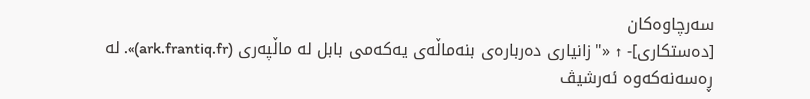سەرچاوەکان
[دەستکاری]- ↑ «"زانیاری دەربارەی بنەماڵەی یەکەمی بابل لە ماڵپەری (ark.frantiq.fr)». لە ڕەسەنەکەوە ئەرشیڤ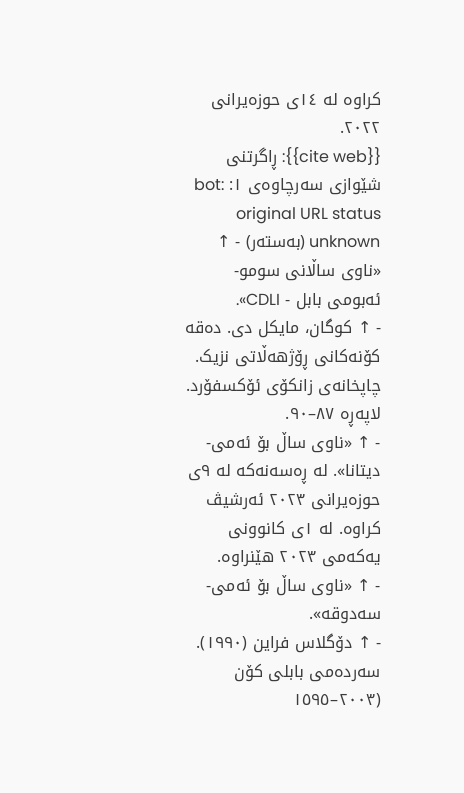کراوە لە ١٤ی حوزەیرانی ٢٠٢٢.
{{cite web}}: ڕاگرتنی شێوازی سەرچاوەی ١: bot: original URL status unknown (بەستەر) - ↑ «ناوی ساڵانی سومو-ئەبومی بابل - CDLI».
- ↑ کوگان، مایکل دی. دەقە کۆنەکانی ڕۆژهەڵاتی نزیک. چاپخانەی زانکۆی ئۆکسفۆرد. لاپەڕە ٨٧–٩٠.
- ↑ «ناوی ساڵ بۆ ئەمی-دیتانا». لە ڕەسەنەکە لە ٩ی حوزەیرانی ٢٠٢٣ ئەرشیڤ کراوە. لە ١ی کانوونی یەکەمی ٢٠٢٣ ھێنراوە.
- ↑ «ناوی ساڵ بۆ ئەمی-سەدوقە».
- ↑ دۆگلاس فراین (١٩٩٠). سەردەمی بابلی کۆن (٢٠٠٣–١٥٩٥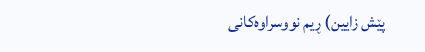پێش زایین) ڕیم نووسراوەکانی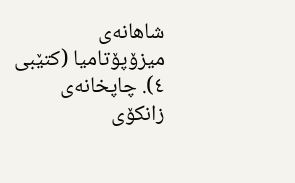شاهانەی میزۆپۆتامیا (کتێبی ٤). چاپخانەی زانکۆی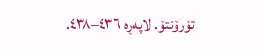تۆرۆنتۆ. لاپەڕە ٤٣٦–٤٣٨.